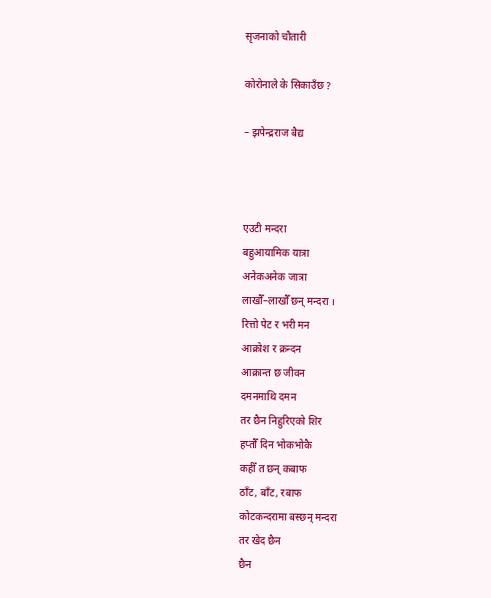सृजनाको चौतारी

कोरोनाले के सिकाउँछ ?

– झपेन्द्रराज बैद्य



एउटी मन्दरा
बहुआयामिक यात्रा
अनेकअनेक जात्रा
लाखौँ–लाखौँ छन् मन्दरा ।
रित्तो पेट र भरी मन
आक्रोश र क्रन्दन
आक्रान्त छ जीवन
दमनमाथि दमन
तर छैन निहुरिएको शिर
हप्तौँ दिन भोकभोकै
कहीँ त छन् कबाफ
ठाँट, बाँट, रबाफ
कोटकन्दरामा बस्छन् मन्दरा
तर खेद छैन
छैन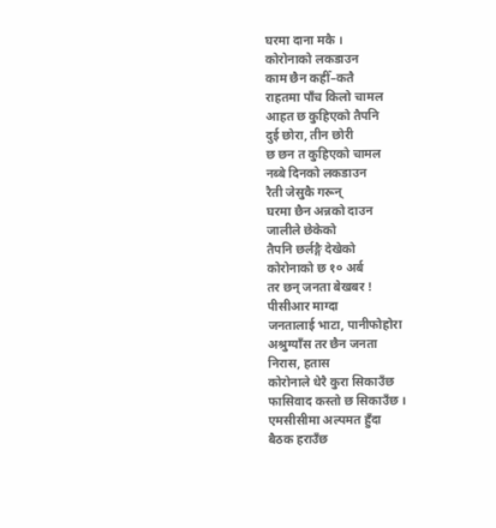घरमा दाना मकै ।
कोरोनाको लकडाउन
काम छैन कहीँ–कतै
राहतमा पाँच किलो चामल
आहत छ कुहिएको तैपनि
दुई छोरा, तीन छोरी
छ छन त कुहिएको चामल
नब्बे दिनको लकडाउन
रैती जेसुकै गरून्
घरमा छैन अन्नको दाउन
जालीले छेकेको
तैपनि छर्लङ्गै देखेको
कोरोनाको छ १० अर्ब
तर छन् जनता बेखबर !
पीसीआर माग्दा
जनतालाई भाटा, पानीफोहोरा
अश्रुग्याँस तर छैन जनता
निरास, हतास
कोरोनाले धेरै कुरा सिकाउँछ
फासिवाद कस्तो छ सिकाउँछ ।
एमसीसीमा अल्पमत हुँदा
बैठक हराउँछ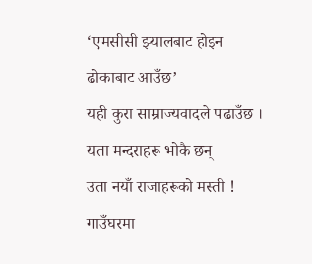‘एमसीसी झ्यालबाट होइन
ढोकाबाट आउँछ’
यही कुरा साम्राज्यवादले पढाउँछ ।
यता मन्दराहरू भोकै छन्
उता नयाँ राजाहरूको मस्ती !
गाउँघरमा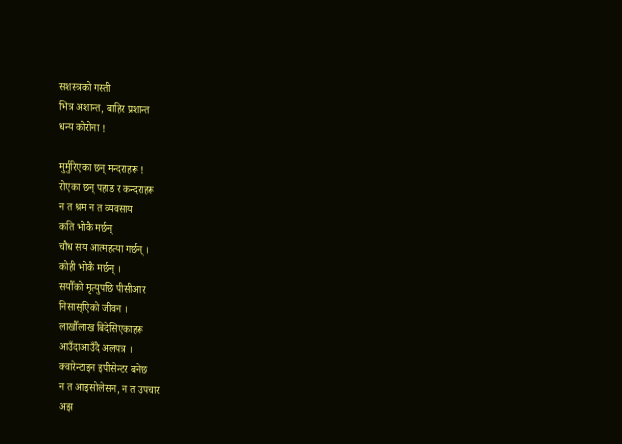सशस्त्रको गस्ती
भित्र अशान्त, बाहिर प्रशान्त
धन्य कोरोना !

मुर्मुरिएका छन् मन्दराहरू !
रोएका छन् पहाड र कन्दराहरू
न त श्रम न त व्यवसाय
कति भोकै मर्छन्
चौध सय आत्महत्या गर्छन् ।
कोही भोकै मर्छन् ।
सयौँको मृत्युपछि पीसीआर
निसास्एिको जीवन ।
लाखौँलाख बिदेसिएकाहरू
आउँदाआउँदै अलपत्र ।
क्वारेन्टाइन इपीसेन्टर बनेछ
न त आइसोलेसन, न त उपचार
अझ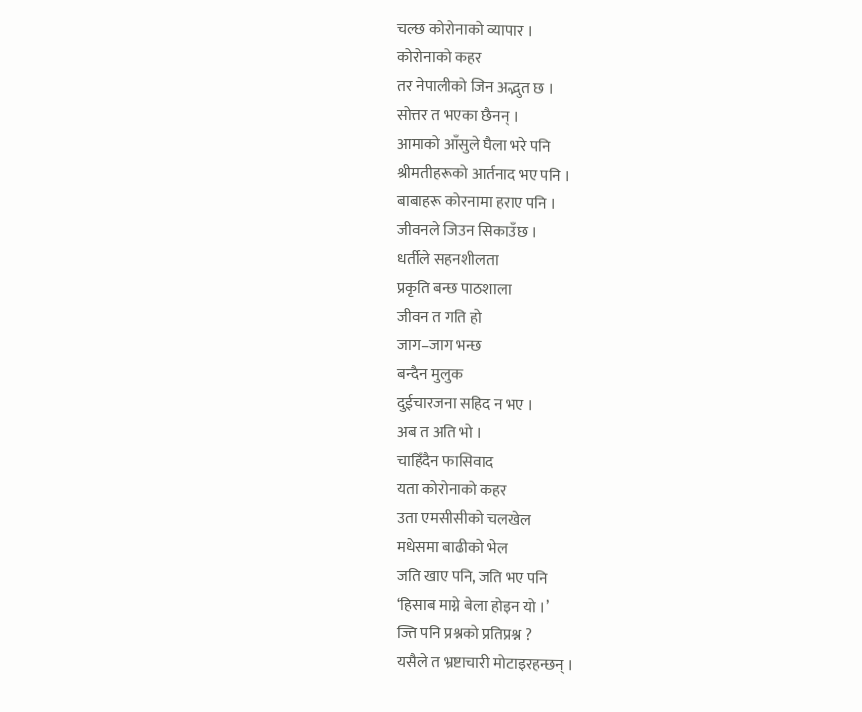चल्छ कोरोनाको व्यापार ।
कोरोनाको कहर
तर नेपालीको जिन अद्भुत छ ।
सोत्तर त भएका छैनन् ।
आमाको आँसुले घैला भरे पनि
श्रीमतीहरूको आर्तनाद भए पनि ।
बाबाहरू कोरनामा हराए पनि ।
जीवनले जिउन सिकाउँछ ।
धर्तीले सहनशीलता
प्रकृति बन्छ पाठशाला
जीवन त गति हो
जाग–जाग भन्छ
बन्दैन मुलुक
दुईचारजना सहिद न भए ।
अब त अति भो ।
चाहिँदैन फासिवाद
यता कोरोनाको कहर
उता एमसीसीको चलखेल
मधेसमा बाढीको भेल
जति खाए पनि, जति भए पनि
‘हिसाब माग्ने बेला होइन यो ।’
ज्ति पनि प्रश्नको प्रतिप्रश्न ?
यसैले त भ्रष्टाचारी मोटाइरहन्छन् ।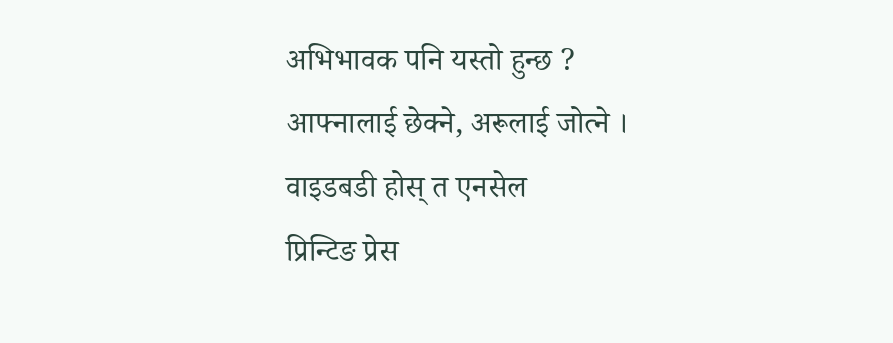अभिभावक पनि यस्तो हुन्छ ?
आफ्नालाई छेक्ने, अरूलाई जोत्ने ।
वाइडबडी होस् त एनसेल
प्रिन्टिङ प्रेस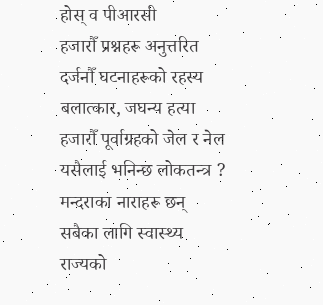होस् व पीआरसी
हजारौँ प्रश्नहरू अनुत्तरित
दर्जनौँ घटनाहरूको रहस्य
बलात्कार, जघन्य हत्या
हजारौँ पूर्वाग्रहको जेल र नेल
यसैलाई भनिन्छ लोकतन्त्र ?
मन्दराका नाराहरू छन्
सबैका लागि स्वास्थ्य
राज्यको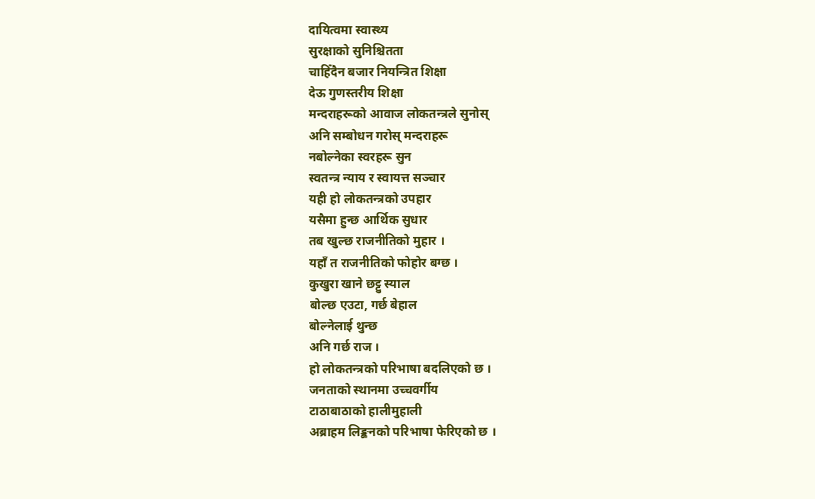दायित्वमा स्वास्थ्य
सुरक्षाको सुनिश्चितता
चाहिँदैन बजार नियन्त्रित शिक्षा
देऊ गुणस्तरीय शिक्षा
मन्दराहरूको आवाज लोकतन्त्रले सुनोस्
अनि सम्बोधन गरोस् मन्दराहरू
नबोल्नेका स्वरहरू सुन
स्वतन्त्र न्याय र स्वायत्त सञ्चार
यही हो लोकतन्त्रको उपहार
यसैमा हुन्छ आर्थिक सुधार
तब खुल्छ राजनीतिको मुहार ।
यहाँ त राजनीतिको फोहोर बग्छ ।
कुखुरा खाने छट्टु स्याल
बोल्छ एउटा, गर्छ बेहाल
बोल्नेलाई थुन्छ
अनि गर्छ राज ।
हो लोकतन्त्रको परिभाषा बदलिएको छ ।
जनताको स्थानमा उच्चवर्गीय
टाठाबाठाको हालीमुहाली
अब्राहम लिङ्कनको परिभाषा फेरिएको छ ।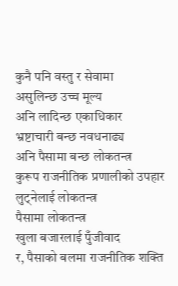कुनै पनि वस्तु र सेवामा
असुलिन्छ उच्च मूल्य
अनि लादिन्छ एकाधिकार
भ्रष्टाचारी बन्छ नवधनाढ्य
अनि पैसामा बन्छ लोकतन्त्र
कुरूप राजनीतिक प्रणालीको उपहार
लुट्नेलाई लोकतन्त्र
पैसामा लोकतन्त्र
खुला बजारलाई पुँजीवाद
र, पैसाको बलमा राजनीतिक शक्ति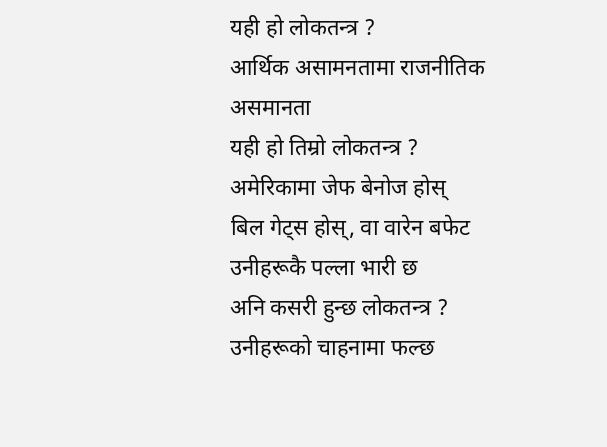यही हो लोकतन्त्र ?
आर्थिक असामनतामा राजनीतिक असमानता
यही हो तिम्रो लोकतन्त्र ?
अमेरिकामा जेफ बेनोज होस्
बिल गेट्स होस्, वा वारेन बफेट
उनीहरूकै पल्ला भारी छ
अनि कसरी हुन्छ लोकतन्त्र ?
उनीहरूको चाहनामा फल्छ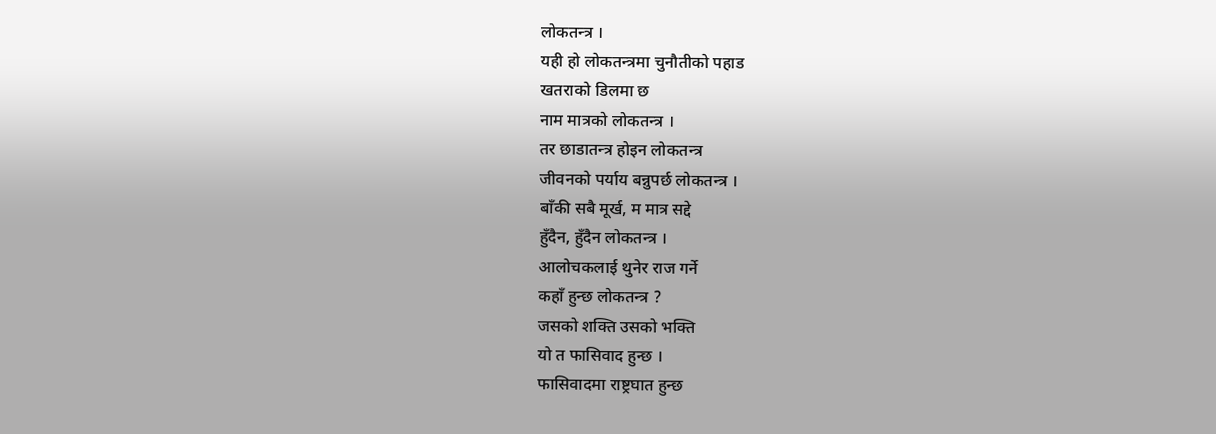लोकतन्त्र ।
यही हो लोकतन्त्रमा चुनौतीको पहाड
खतराको डिलमा छ
नाम मात्रको लोकतन्त्र ।
तर छाडातन्त्र होइन लोकतन्त्र
जीवनको पर्याय बन्नुपर्छ लोकतन्त्र ।
बाँकी सबै मूर्ख, म मात्र सद्दे
हुँदैन, हुँदैन लोकतन्त्र ।
आलोचकलाई थुनेर राज गर्ने
कहाँ हुन्छ लोकतन्त्र ?
जसको शक्ति उसको भक्ति
यो त फासिवाद हुन्छ ।
फासिवादमा राष्ट्रघात हुन्छ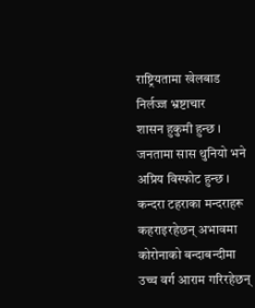राष्ट्रियतामा खेलबाड
निर्लज्ज भ्रष्टाचार
शासन हुकुमी हुन्छ ।
जनतामा सास थुनियो भने
अप्रिय विस्फोट हुन्छ ।
कन्दरा टहराका मन्दराहरू
कहराइरहेछन् अभावमा
कोरोनाको बन्दाबन्दीमा
उच्च वर्ग आराम गरिरहेछन्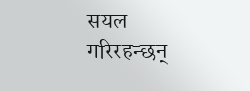सयल गरिरहन्छन्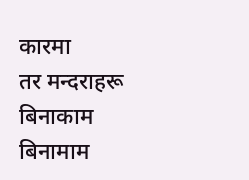कारमा
तर मन्दराहरू बिनाकाम
बिनामाम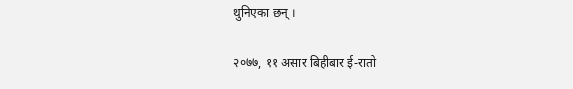थुनिएका छन् ।

२०७७, ११ असार बिहीबार ई-रातो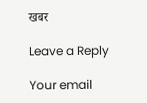खबर

Leave a Reply

Your email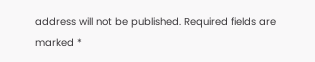address will not be published. Required fields are marked *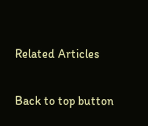Related Articles

Back to top button